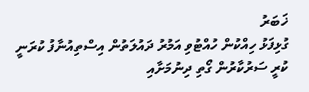ޚަބަރު
ގުޅިފަޅު ހިއްކުން ހުއްޓުވި އަމުރު ދައުލަތުން އިސްތިއުނާފު ކުރަނީ
ކުރީ ސަރުކާރުން ގޯތި ދިނުމަށާއި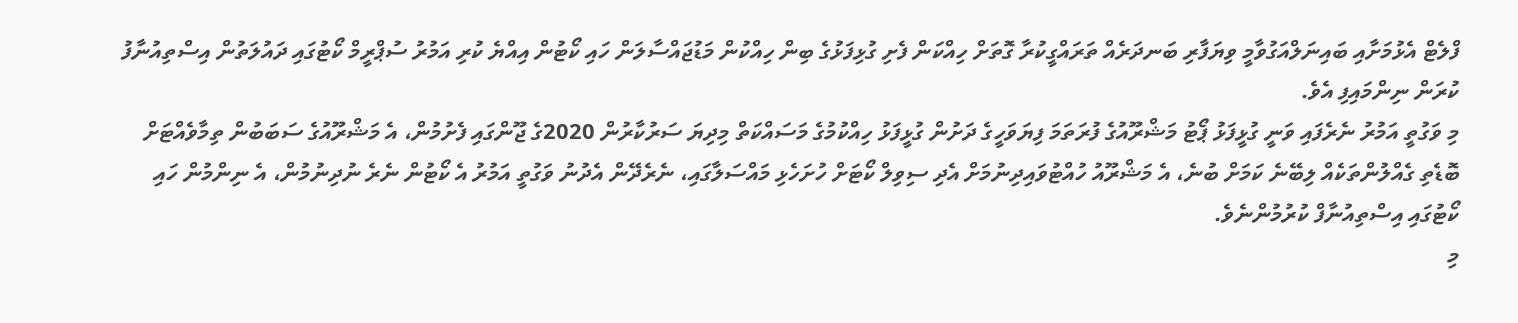ފްލެޓް އެޅުމަށާއި ބައިނަލްއަގުވާމީ ވިޔަފާރި ބަނދަރެއް ތަރައްގީކުރާ ގޮތަށް ހިއްކަން ފެށި ގުޅިފަޅުގެ ބިން ހިއްކުން މަޑުޖައްސާލަން ހައި ކޯޓުން އިއްޔެ ކުރި އަމުރު ސުޕްރީމް ކޯޓުގައި ދައުލަތުން އިސްތިއުނާފު ކުރަން ނިންމައިފި އެވެ.
މި ވަގުތީ އަމުރު ނެރެފައި ވަނީ ގުޅީފަޅު ޕޯޓު މަޝްރޫއުގެ ފުރަތަމަ ފިޔަވަހީގެ ދަށުން ގުޅީފަޅު ހިއްކުމުގެ މަސައްކަތް މިދިޔަ ސަރުކާރުން 2020ގެ ޖޫންގައި ފެށުމުން، އެ މަޝްރޫއުގެ ސަބަބުން ތިމާވެއްޓަށް ބޮޑެތި ގެއްލުންތަކެއް ލިބޭނެ ކަމަށް ބުނެ، އެ މަޝްރޫއު ހުއްޓުވައިދިނުމަށް އެދި ސިވިލް ކޯޓަށް ހުށަހެޅި މައްސަލާގައި، ނެރެދޭން އެދުނު ވަގުތީ އަމުރު އެ ކޯޓުން ނެރެ ނުދިނުމުން، އެ ނިންމުން ހައި ކޯޓުގައި އިސްތިއުނާފް ކުރުމުންނެވެ.
މި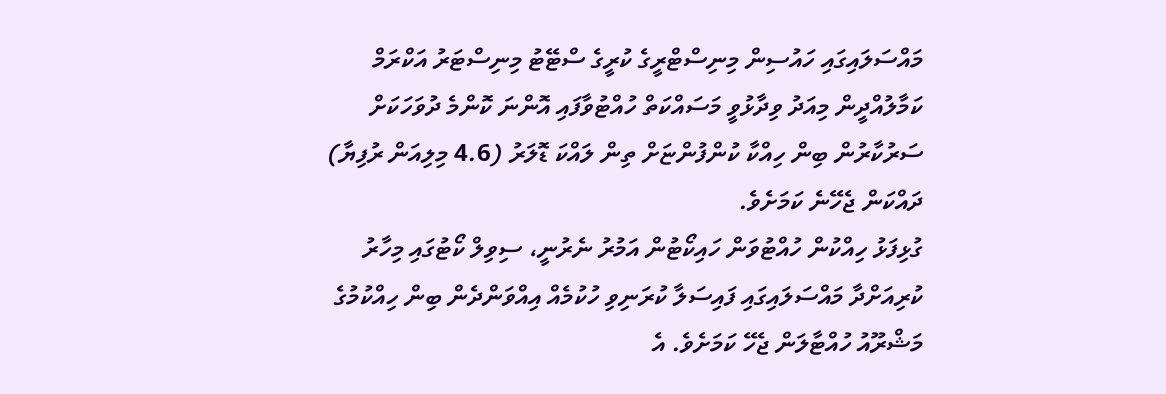މައްސަލައިގައި ހައުސިން މިނިސްޓްރީގެ ކުރީގެ ސްޓޭޓު މިނިސްޓަރު އަކްރަމް ކަމާލުއްދީން މިއަދު ވިދާޅުވީ މަސައްކަތް ހުއްޓުވާފައި އޮންނަ ކޮންމެ ދުވަހަކަށް ސަރުކާރުން ބިން ހިއްކާ ކުންފުންޏަށް ތިން ލައްކަ ޑޮލަރު (4.6 މިލިއަން ރުފިޔާ) ދައްކަން ޖެހޭނެ ކަމަށެވެ.
ގުޅިފަޅު ހިއްކުން ހުއްޓުވަން ހައިކޯޓުން އަމުރު ނެރުނީ، ސިވިލް ކޯޓުގައި މިހާރު ކުރިއަށްދާ މައްސަލައިގައި ފައިސަލާ ކުރަނިވި ހުކުމެއް އިއްވަންދެން ބިން ހިއްކުމުގެ މަޝްރޫއު ހުއްޓާލަން ޖެހޭ ކަމަށެވެ. އެ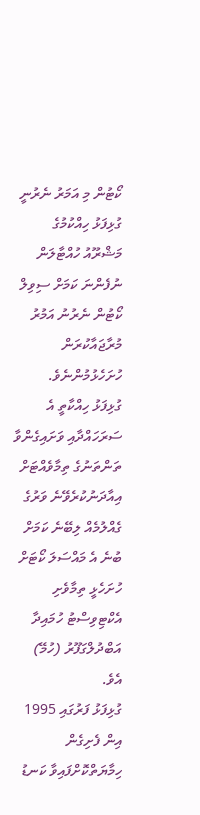ކޯޓުން މި އަމަރު ނެރުނީ ގުޅިފަޅު ހިއްކުމުގެ މަޝްރޫއު ހުއްޓާލަން ނުފެންނަ ކަމަށް ސިވިލް ކޯޓުން ނެރުނު އަމުރު މުރާޖައާކުރަން ހުށަހެޅުމުންނެވެ.
ގުޅިފަޅު ހިއްކާތީ އެ ސަރަހައްދާއި ވަށައިގެންވާ ތަންތަނުގެ ތިމާވެއްޓަށް އިއާދަނުކުރެވޭނެ ވަރުގެ ގެއްލުމެއް ލިބޭނެ ކަމަށް ބުނެ އެ މައްސަލަ ކޯޓަށް ހުށަހެޅީ ތިމާވެށި އެކްޓިވިސްޓު ހުމައިދާ އަބްދުލްގަފޫރު (ހުމޭ) އެވެ.
ގުޅިފަޅު ފަރުގައި 1995 އިން ފެށިގެން ހިމާޔަތްކޮށްފައިވާ ކަނޑު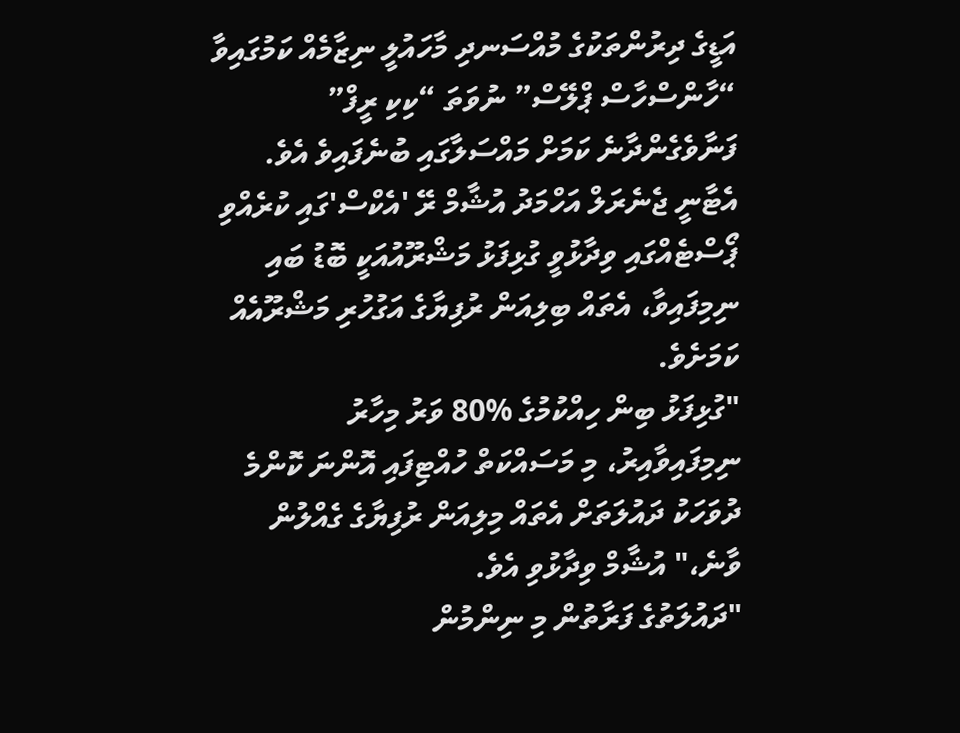އަޑީގެ ދިރުންތަކުގެ މުއްސަނދި މާހައުލީ ނިޒާމެއް ކަމުގައިވާ “ހާންސްހާސް ޕްލޭސް” ނުވަތަ “ކިކި ރީފް” ފަނާވެގެންދާނެ ކަމަށް މައްސަލާގައި ބުނެފައިވެ އެވެ.
އެޓާނީ ޖެނެރަލް އަހްމަދު އުޝާމް ރޭ 'އެކްސް'ގައި ކުރެއްވި ޕޯސްޓެއްގައި ވިދާޅުވީ ގުޅިފަޅު މަޝްރޫއުއަކީ ބޮޑު ބައި ނިމިފައިވާ، އެތައް ބިލިއަން ރުފިޔާގެ އަގުހުރި މަޝްރޫއެއް ކަމަށެވެ.
"ގުޅިފަޅު ބިން ހިއްކުމުގެ %80 ވަރު މިހާރު ނިމިފައިވާއިރު، މި މަސައްކަތް ހުއްޓިފައި އޮންނަ ކޮންމެ ދުވަހަކު ދައުލަތަށް އެތައް މިލިއަން ރުފިޔާގެ ގެއްލުން ވާނެ،" އުޝާމް ވިދާޅުވި އެވެ.
"ދައުލަތުގެ ފަރާތުން މި ނިންމުން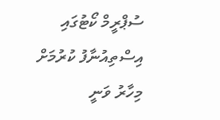ސުޕްރީމް ކޯޓުގައި އިސްތިއުނާފު ކުރުމަށް މިހާރު ވަނީ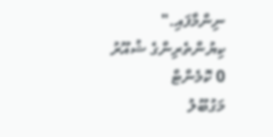ނިންމާފައި."
ކިޔުންތެރިންގެ ޝުއޫރު
0 ކޮމެންޓް
މަގުބޫލު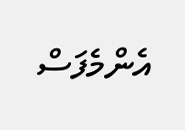އެންމެފަސް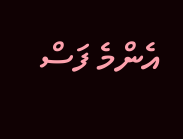އެންމެ ފަސް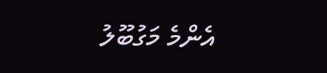އެންމެ މަގުބޫލު